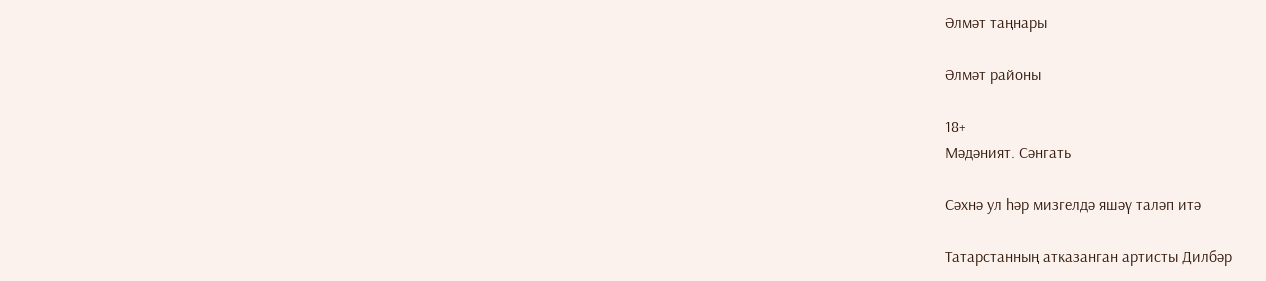Әлмәт таңнары

Әлмәт районы

18+
Мәдәният. Сәнгать

Сәхнә ул һәр мизгелдә яшәү таләп итә

Татарстанның атказанган артисты Дилбәр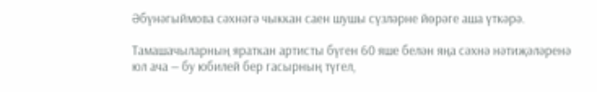Әбүнәгыймова сәхнәгә чыккан саен шушы сүзләрне йөрәге аша үткәрә.

Тамашачыларның яраткан артисты бүген 60 яше белән яңа сәхнә нәтиҗәләренә юл ача — бу юбилей бер гасырның түгел,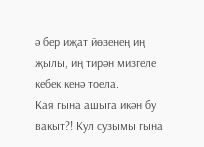ә бер иҗат йөзенең иң җылы, иң тирән мизгеле кебек кенә тоела.
Кая гына ашыга икән бу вакыт?! Кул сузымы гына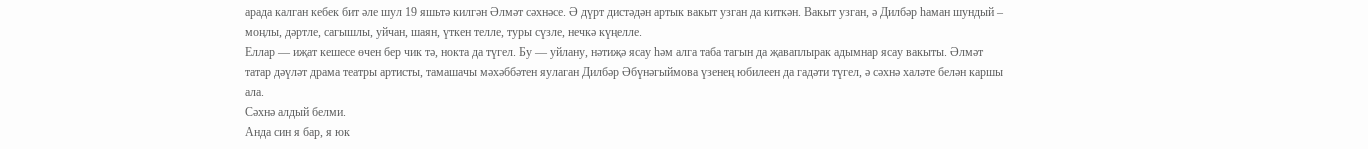арада калган кебек бит әле шул 19 яшьтә килгән Әлмәт сәхнәсе. Ә дүрт дистәдән артык вакыт узган да киткән. Вакыт узган, ә Дилбәр һаман шундый – моңлы, дәртле, сагышлы, уйчан, шаян, үткен телле, туры сүзле, нечкә күңелле.
Еллар — иҗат кешесе өчен бер чик тә, нокта да түгел. Бу — уйлану, нәтиҗә ясау һәм алга таба тагын да җаваплырак адымнар ясау вакыты. Әлмәт татар дәүләт драма театры артисты, тамашачы мәхәббәтен яулаган Дилбәр Әбүнәгыймова үзенең юбилеен да гадәти түгел, ә сәхнә халәте белән каршы ала.
Сәхнә алдый белми.
Анда син я бар, я юк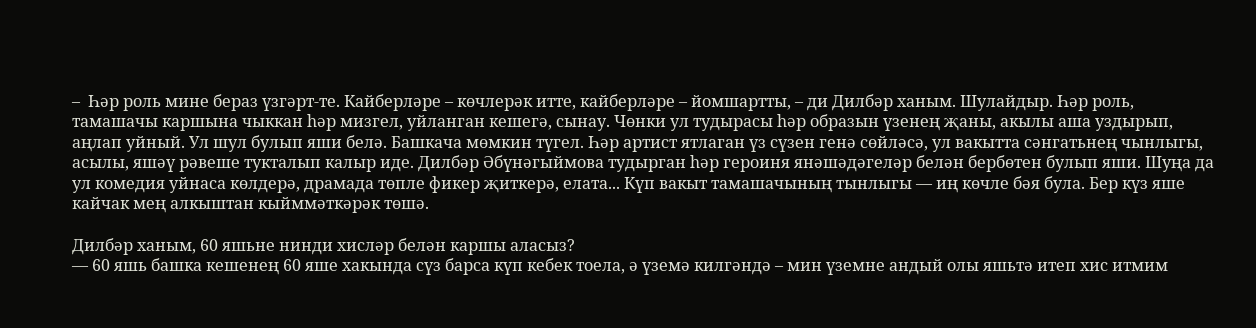–  Һәр роль мине бераз үзгәрт-те. Кайберләре – көчлерәк итте, кайберләре – йомшартты, – ди Дилбәр ханым. Шулайдыр. Һәр роль, тамашачы каршына чыккан һәр мизгел, уйланган кешегә, сынау. Чөнки ул тудырасы һәр образын үзенең җаны, акылы аша уздырып, аңлап уйный. Ул шул булып яши белә. Башкача мөмкин түгел. Һәр артист ятлаган үз сүзен генә сөйләсә, ул вакытта сәнгатьнең чынлыгы, асылы, яшәү рәвеше тукталып калыр иде. Дилбәр Әбүнәгыймова тудырган һәр героиня янәшәдәгеләр белән бербөтен булып яши. Шуңа да ул комедия уйнаса көлдерә, драмада төпле фикер җиткерә, елата... Күп вакыт тамашачының тынлыгы — иң көчле бәя була. Бер күз яше кайчак мең алкыштан кыйммәткәрәк төшә.

Дилбәр ханым, 60 яшьне нинди хисләр белән каршы аласыз?
— 60 яшь башка кешенең 60 яше хакында сүз барса күп кебек тоела, ә үземә килгәндә – мин үземне андый олы яшьтә итеп хис итмим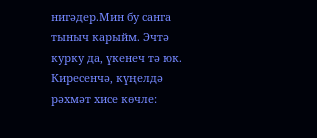нигәдер.Мин бу санга тыныч карыйм. Эчтә курку да, үкенеч тә юк. Киресенчә, күңелдә рәхмәт хисе көчле: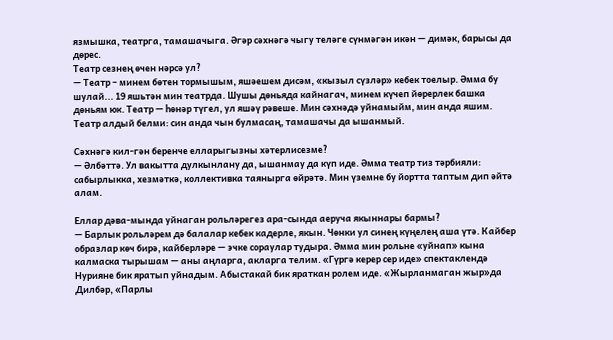язмышка, театрга, тамашачыга. Әгәр сәхнәгә чыгу теләге сүнмәгән икән — димәк, барысы да дөрес.
Театр сезнең өчен нәрсә ул?
— Театр – минем бөтен тормышым, яшәешем дисәм, «кызыл сүзләр» кебек тоелыр. Әмма бу шулай... 19 яшьтән мин театрда. Шушы дөньяда кайнагач, минем күчеп йөрерлек башка дөньям юк. Театр — һөнәр түгел, ул яшәү рәвеше. Мин сәхнәдә уйнамыйм, мин анда яшим. Театр алдый белми: син анда чын булмасаң, тамашачы да ышанмый.

Сәхнәгә кил-гән беренче елларыгызны хәтерлисезме?
— Әлбәттә. Ул вакытта дулкынлану да, ышанмау да күп иде. Әмма театр тиз тәрбияли: сабырлыкка, хезмәткә, коллективка таянырга өйрәтә. Мин үземне бу йортта таптым дип әйтә алам.

Еллар дәва-мында уйнаган рольләрегез ара-сында аеруча якыннары бармы?
— Барлык рольләрем дә балалар кебек кадерле, якын. Чөнки ул синең күңелең аша үтә. Кайбер образлар көч бирә, кайберләре — эчке сораулар тудыра. Әмма мин рольне «уйнап» кына калмаска тырышам — аны аңларга, акларга телим. «Гүргә керер сер иде» спектаклендә Нурияне бик яратып уйнадым. Абыстакай бик яраткан ролем иде. «Жырланмаган жыр»да Дилбәр, «Парлы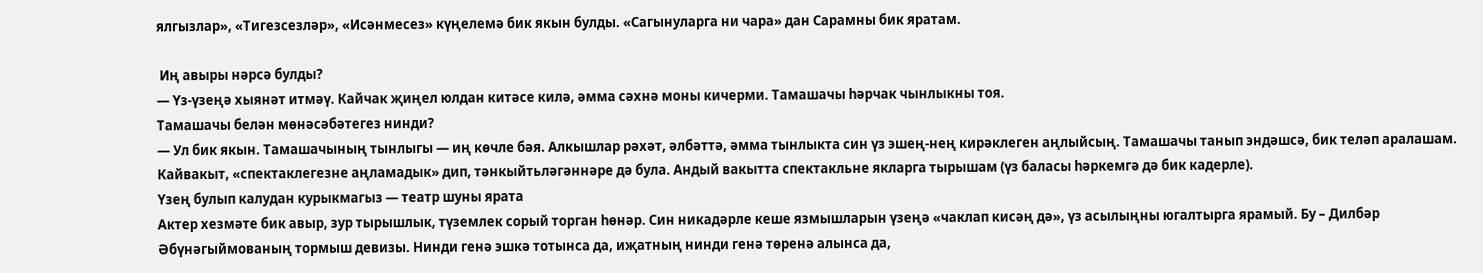ялгызлар», «Тигезсезләр», «Исәнмесез» күңелемә бик якын булды. «Сагынуларга ни чара» дан Сарамны бик яратам.

 Иң авыры нәрсә булды?
— Үз-үзеңә хыянәт итмәү. Кайчак җиңел юлдан китәсе килә, әмма сәхнә моны кичерми. Тамашачы һәрчак чынлыкны тоя.
Тамашачы белән мөнәсәбәтегез нинди?
— Ул бик якын. Тамашачының тынлыгы — иң көчле бәя. Алкышлар рәхәт, әлбәттә, әмма тынлыкта син үз эшең-нең кирәклеген аңлыйсың. Тамашачы танып эндәшсә, бик теләп аралашам. Кайвакыт, «спектаклегезне аңламадык» дип, тәнкыйтьләгәннәре дә була. Андый вакытта спектакльне якларга тырышам (үз баласы hәркемгә дә бик кадерле).
Үзең булып калудан курыкмагыз — театр шуны ярата
Актер хезмәте бик авыр, зур тырышлык, түземлек сорый торган һөнәр. Син никадәрле кеше язмышларын үзеңә «чаклап кисәң дә», үз асылыңны югалтырга ярамый. Бу – Дилбәр Әбүнәгыймованың тормыш девизы. Нинди генә эшкә тотынса да, иҗатның нинди генә төренә алынса да,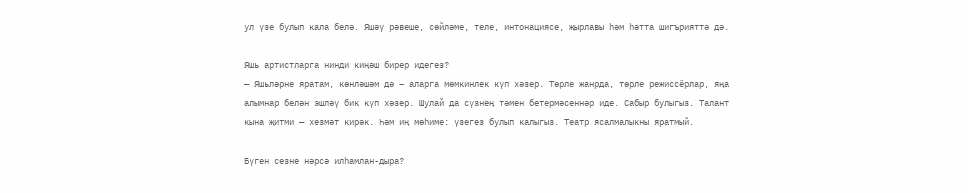ул үзе булып кала белә. Яшәү рәвеше, сөйләме, теле, интонациясе, җырлавы һәм һәтта шигърияттә дә.

Яшь артистларга нинди киңәш бирер идегез?
— Яшьләрне яратам, көнләшәм дә – аларга мөмкинлек күп хәзер. Төрле жанрда, төрле режиссёрлар, яңа алымнар белән эшләү бик күп хәзер. Шулай да сүзнең тәмен бетермәсеннәр иде. Сабыр булыгыз. Талант кына җитми — хезмәт кирәк. Һәм иң мөһиме: үзегез булып калыгыз. Театр ясалмалыкны яратмый.

Бүген сезне нәрсә илһамлан-дыра?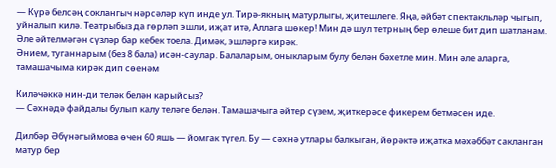— Күрә белсәң соклангыч нәрсәләр күп инде ул. Тирә-якның матурлыгы, җитешлеге. Яңа, әйбәт спектакльләр чыгып, уйналып килә. Театрыбыз да гөрләп эшли, иҗат итә, Аллага шөкер! Мин дә шул тетрның бер өлеше бит дип шатланам. Әле әйтелмәгән сүзләр бар кебек тоела. Димәк, эшләргә кирәк.
Әнием, туганнарым (без 8 бала) исән-саулар. Балаларым, оныкларым булу белән бәхетле мин. Мин әле аларга, тамашачыма кирәк дип сөенәм

Киләчәккә нин-ди теләк белән карыйсыз?
— Сәхнәдә файдалы булып калу теләге белән. Тамашачыга әйтер сүзем, җиткерәсе фикерем бетмәсен иде.

Дилбәр Әбүнәгыймова өчен 60 яшь — йомгак түгел. Бу — сәхнә утлары балкыган, йөрәктә иҗатка мәхәббәт сакланган матур бер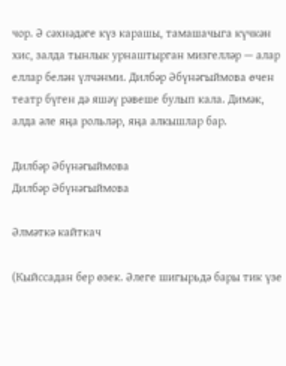чор. Ә сәхнәдәге күз карашы, тамашачыга күчкән хис, залда тынлык урнаштырган мизгелләр — алар еллар белән үлчәнми. Дилбәр Әбүнәгыймова өчен театр бүген дә яшәү рәвеше булып кала. Димәк, алда әле яңа рольләр, яңа алкышлар бар.

Дилбәр Әбүнәгыймова
Дилбәр Әбүнәгыймова

Әлмәткә кайткач

(Кыйссадан бер өзек. Әлеге шигырьдә бары тик үзе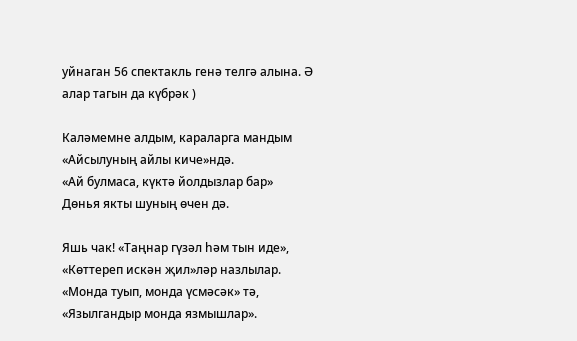уйнаган 56 спектакль генә телгә алына. Ә алар тагын да күбрәк )

Каләмемне алдым, караларга мандым
«Айсылуның айлы киче»ндә.
«Ай булмаса, күктә йолдызлар бар»
Дөнья якты шуның өчен дә.

Яшь чак! «Таңнар гүзәл hәм тын иде»,
«Көттереп искән җил»ләр назлылар.
«Монда туып, монда үсмәсәк» тә,
«Язылгандыр монда язмышлар».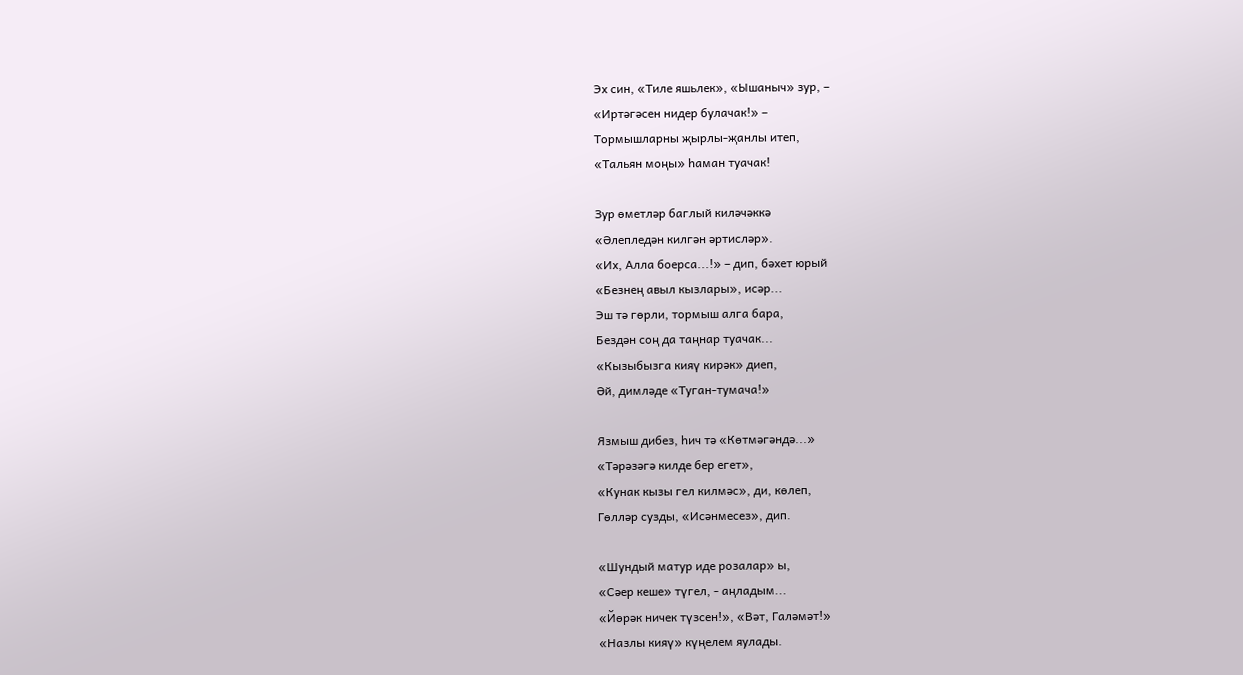Эх син, «Тиле яшьлек», «Ышаныч» зур, –
«Иртәгәсен нидер булачак!» –
Тормышларны җырлы-җанлы итеп,
«Тальян моңы» hаман туачак!

Зур өметләр баглый киләчәккә
«Әлепледән килгән әртисләр».
«Их, Алла боерса...!» – дип, бәхет юрый
«Безнең авыл кызлары», исәр...
Эш тә гөрли, тормыш алга бара,
Бездән соң да таңнар туачак...
«Кызыбызга кияү кирәк» диеп,
Әй, димләде «Туган-тумача!»

Язмыш дибез, hич тә «Көтмәгәндә...»
«Тәрәзәгә килде бер егет»,
«Кунак кызы гел килмәс», ди, көлеп,
Гөлләр сузды, «Исәнмесез», дип.

«Шундый матур иде розалар» ы,
«Сәер кеше» түгел, - аңладым...
«Йөрәк ничек түзсен!», «Вәт, Галәмәт!»
«Назлы кияү» күңелем яулады.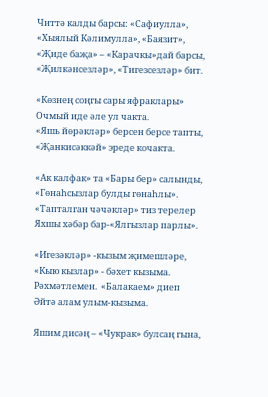Читтә калды барсы: «Сафиулла»,
«Хыялый Кәлимулла», «Баязит»,
«Җиде баҗа» – «Карачкы»дай барсы,
«Җилкәнсезләр», «Тигезсезләр» бит.

«Көзнең соңгы сары яфраклары»
Очмый иде әле ул чакта.
«Яшь йөрәкләр» берсен берсе тапты,
«Җанкисәккәй» эреде кочакта.

«Ак калфак» та «Бары бер» салынды,
«Гөнаhсызлар булды гөнаhлы».
«Тапталган чәчәкләр» тиз терелер
Яхшы хәбәр бар-«Ялгызлар парлы».

«Игезәкләр» -кызым җимешләре,
«Кыю кызлар» - бәхет кызыма.
Рәхмәтлемен.  «Балакаем» диеп
Әйтә алам улым-кызыма.

Яшим дисәң – «Чукрак» булсаң гына,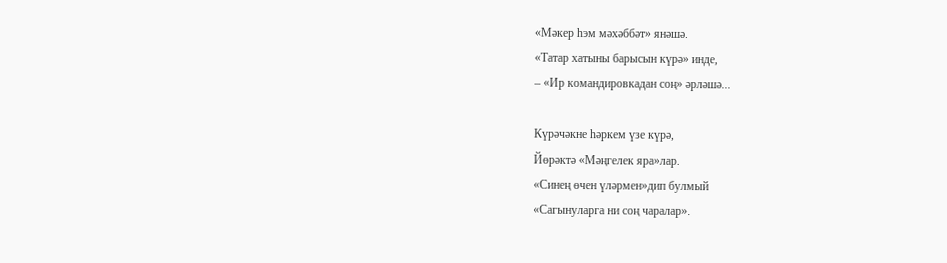«Мәкер hэм мәхәббәт» янәшә.
«Татар хатыны барысын күрә» инде,
– «Ир командировкадан соң» әрләшә...

Күрәчәкне hәркем үзе күрә,
Йөрәктә «Мәңгелек яра»лар.
«Синең өчен үләрмен»дип булмый
«Сагынуларга ни соң чаралар».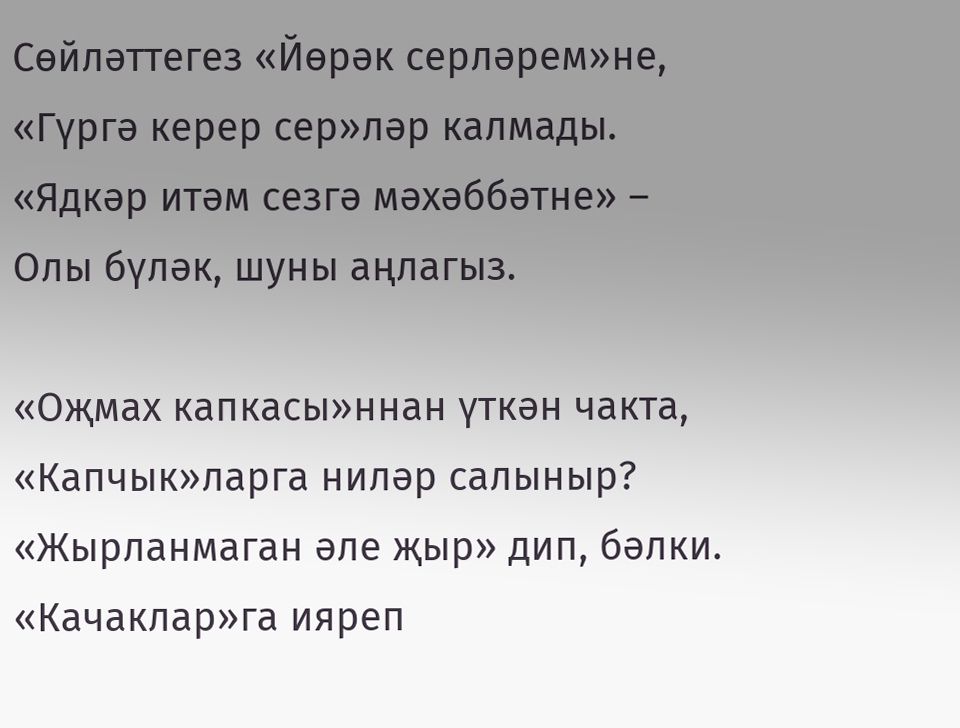Сөйләттегез «Йөрәк серләрем»не,
«Гүргә керер сер»ләр калмады.
«Ядкәр итәм сезгә мәхәббәтне» –
Олы бүләк, шуны аңлагыз.

«Оҗмах капкасы»ннан үткән чакта,
«Капчык»ларга ниләр салыныр?
«Жырланмаган әле җыр» дип, бәлки.
«Качаклар»га ияреп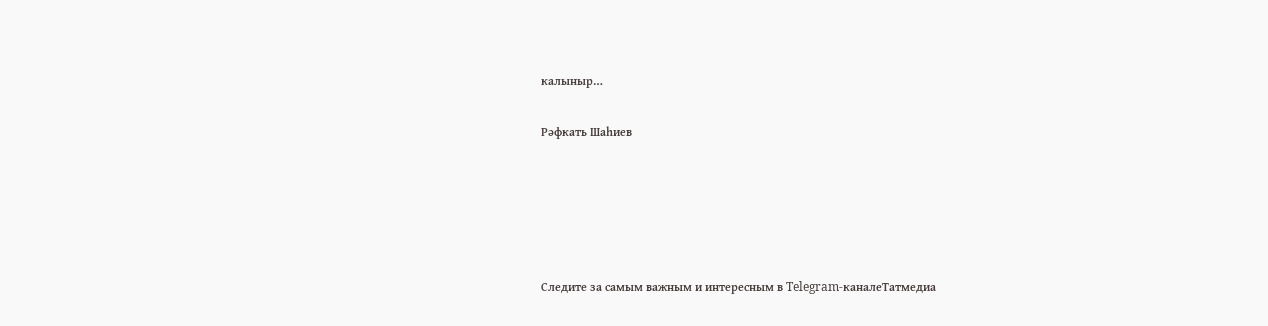калыныр…

Рәфкать Шаһиев





Следите за самым важным и интересным в Telegram-каналеТатмедиа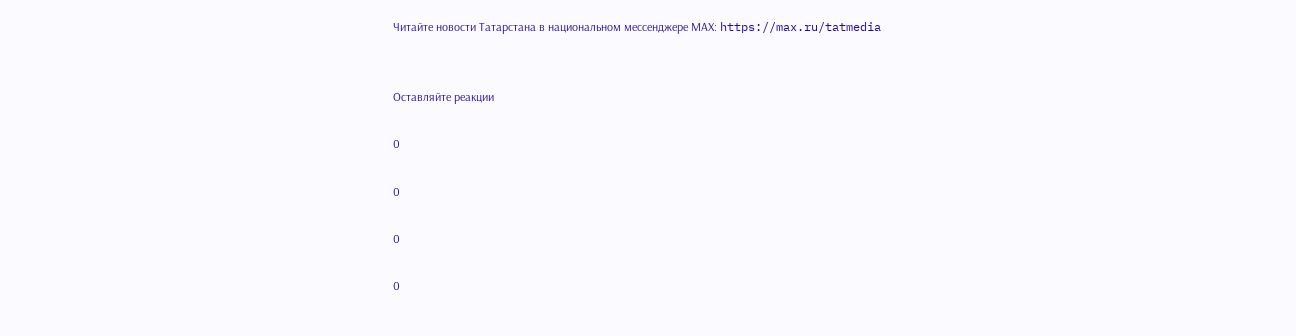Читайте новости Татарстана в национальном мессенджере MАХ: https://max.ru/tatmedia


Оставляйте реакции

0

0

0

0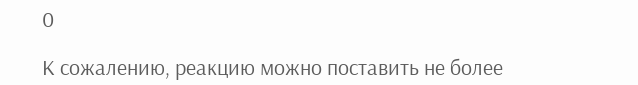0

К сожалению, реакцию можно поставить не более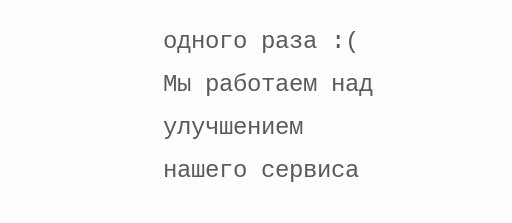одного раза :(
Мы работаем над улучшением нашего сервиса